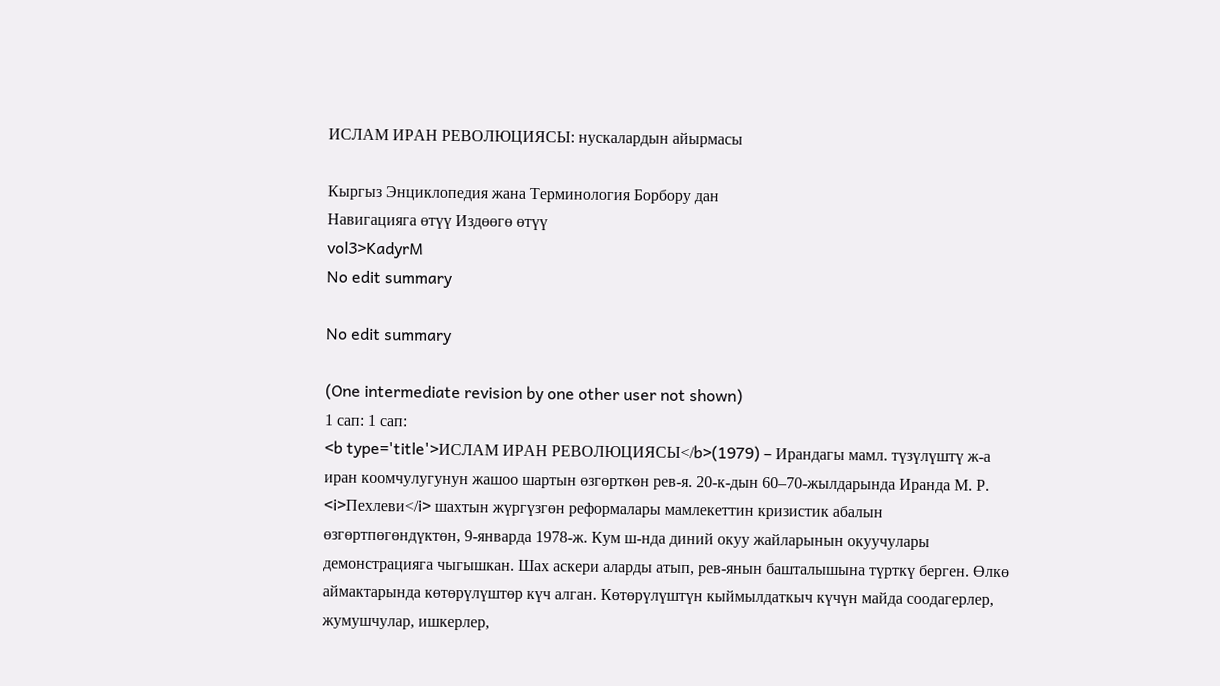ИСЛАМ ИРАН РЕВОЛЮЦИЯСЫ: нускалардын айырмасы

Кыргыз Энциклопедия жана Терминология Борбору дан
Навигацияга өтүү Издөөгө өтүү
vol3>KadyrM
No edit summary

No edit summary

(One intermediate revision by one other user not shown)
1 сап: 1 сап:
<b type='title'>ИСЛАМ ИРАН РЕВОЛЮЦИЯСЫ</b>(1979) – Ирандагы мамл. түзүлүштү ж-а иран коомчулугунун жашоо шартын өзгөрткөн рев-я. 20-к-дын 60–70-жылдарында Иранда М. Р. <i>Пехлеви</i> шахтын жүргүзгөн реформалары мамлекеттин кризистик абалын өзгөртпөгөндүктөн, 9-январда 1978-ж. Кум ш-нда диний окуу жайларынын окуучулары демонстрацияга чыгышкан. Шах аскери аларды атып, рев-янын башталышына түрткү берген. Өлкө аймактарында көтөрүлүштөр күч алган. Көтөрүлүштүн кыймылдаткыч күчүн майда соодагерлер, жумушчулар, ишкерлер,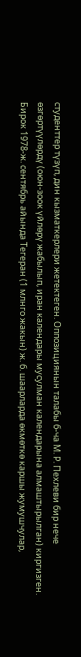студенттер түзүп, дин кызматкерлери жетектеген. Оппозициянын талабы б-ча М. Р. Пехлеви бир нече өзгөртүүлөрдү (оюн-зоок үйлөрү жабылып, иран календары мусулман календарына алмаштырылган) киргизген. Бирок 1978-ж. сентябрь айында Тегеран (1 млнго жакын) ж. б. шаарларда өкмөткө каршы жумушчулар,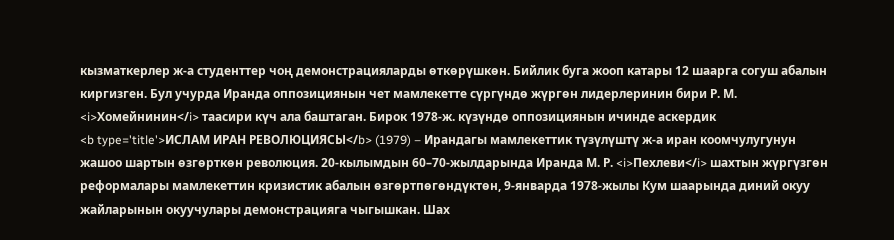кызматкерлер ж-а студенттер чоң демонстрацияларды өткөрүшкөн. Бийлик буга жооп катары 12 шаарга согуш абалын киргизген. Бул учурда Иранда оппозициянын чет мамлекетте сүргүндө жүргөн лидерлеринин бири Р. М. <i>Хомейнинин</i> таасири күч ала баштаган. Бирок 1978-ж. күзүндө оппозициянын ичинде аскердик
<b type='title'>ИСЛАМ ИРАН РЕВОЛЮЦИЯСЫ</b> (1979) – Ирандагы мамлекеттик түзүлүштү ж-а иран коомчулугунун жашоо шартын өзгөрткөн революция. 20-кылымдын 60–70-жылдарында Иранда М. Р. <i>Пехлеви</i> шахтын жүргүзгөн реформалары мамлекеттин кризистик абалын өзгөртпөгөндүктөн, 9-январда 1978-жылы Кум шаарында диний окуу жайларынын окуучулары демонстрацияга чыгышкан. Шах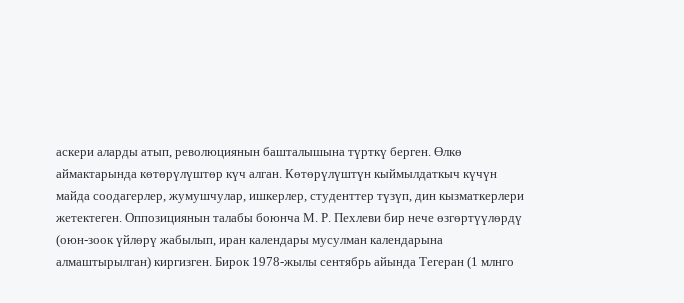аскери аларды атып, революциянын башталышына түрткү берген. Өлкө аймактарында көтөрүлүштөр күч алган. Көтөрүлүштүн кыймылдаткыч күчүн майда соодагерлер, жумушчулар, ишкерлер, студенттер түзүп, дин кызматкерлери жетектеген. Оппозициянын талабы боюнча М. Р. Пехлеви бир нече өзгөртүүлөрдү (оюн-зоок үйлөрү жабылып, иран календары мусулман календарына алмаштырылган) киргизген. Бирок 1978-жылы сентябрь айында Тегеран (1 млнго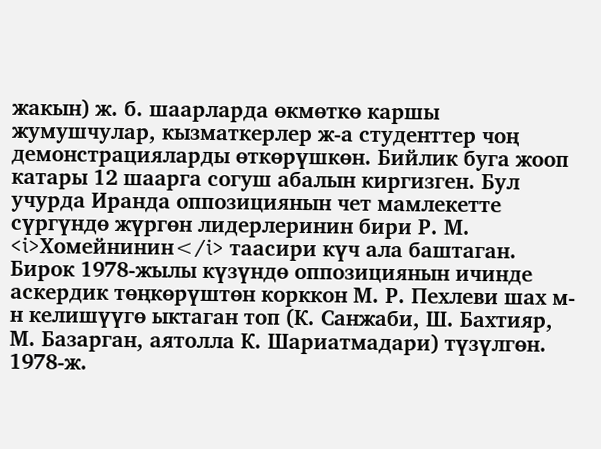жакын) ж. б. шаарларда өкмөткө каршы жумушчулар, кызматкерлер ж-а студенттер чоң демонстрацияларды өткөрүшкөн. Бийлик буга жооп катары 12 шаарга согуш абалын киргизген. Бул учурда Иранда оппозициянын чет мамлекетте сүргүндө жүргөн лидерлеринин бири Р. М. <i>Хомейнинин</i> таасири күч ала баштаган. Бирок 1978-жылы күзүндө оппозициянын ичинде аскердик төңкөрүштөн корккон М. Р. Пехлеви шах м-н келишүүгө ыктаган топ (К. Санжаби, Ш. Бахтияр, М. Базарган, аятолла К. Шариатмадари) түзүлгөн. 1978-ж.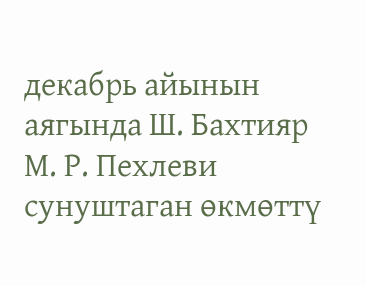декабрь айынын аягында Ш. Бахтияр М. Р. Пехлеви сунуштаган өкмөттү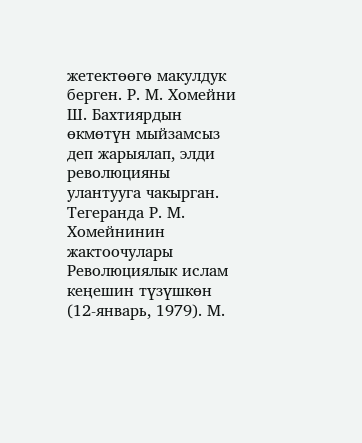жетектөөгө макулдук берген. Р. М. Хомейни Ш. Бахтиярдын өкмөтүн мыйзамсыз деп жарыялап, элди революцияны улантууга чакырган. Тегеранда Р. М. Хомейнинин жактоочулары Революциялык ислам кеңешин түзүшкөн (12-январь, 1979). М.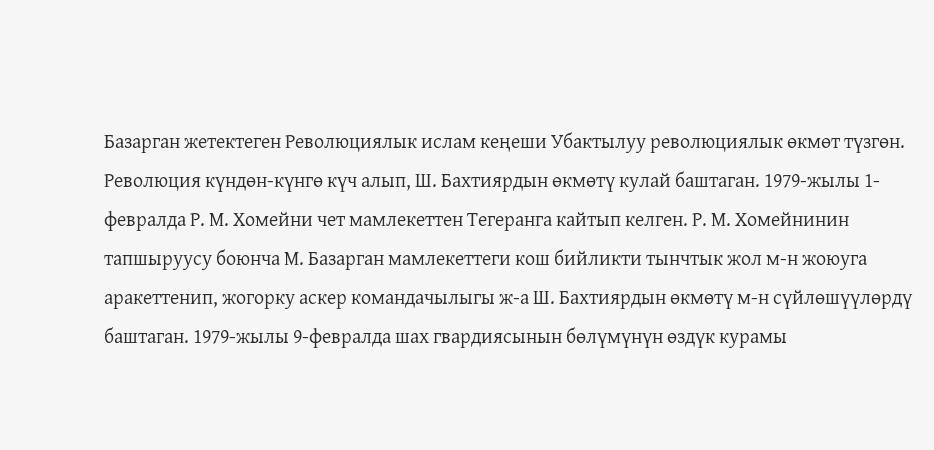Базарган жетектеген Революциялык ислам кеңеши Убактылуу революциялык өкмөт түзгөн. Революция күндөн-күнгө күч алып, Ш. Бахтиярдын өкмөтү кулай баштаган. 1979-жылы 1-февралда Р. М. Хомейни чет мамлекеттен Тегеранга кайтып келген. Р. М. Хомейнинин тапшыруусу боюнча М. Базарган мамлекеттеги кош бийликти тынчтык жол м-н жоюуга аракеттенип, жогорку аскер командачылыгы ж-а Ш. Бахтиярдын өкмөтү м-н сүйлөшүүлөрдү баштаган. 1979-жылы 9-февралда шах гвардиясынын бөлүмүнүн өздүк курамы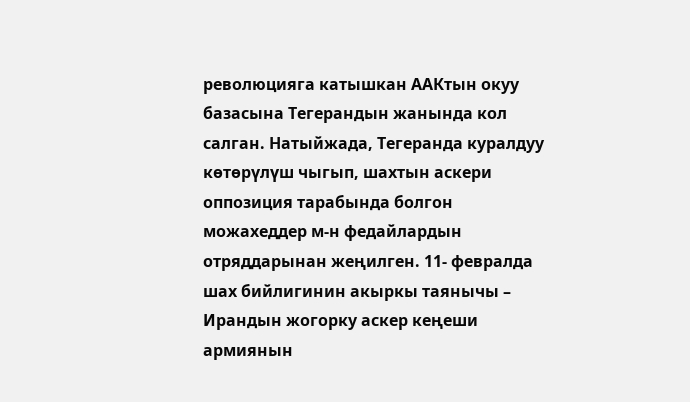революцияга катышкан ААКтын окуу базасына Тегерандын жанында кол салган. Натыйжада, Тегеранда куралдуу көтөрүлүш чыгып, шахтын аскери оппозиция тарабында болгон можахеддер м-н федайлардын отряддарынан жеңилген. 11- февралда шах бийлигинин акыркы таянычы – Ирандын жогорку аскер кеңеши армиянын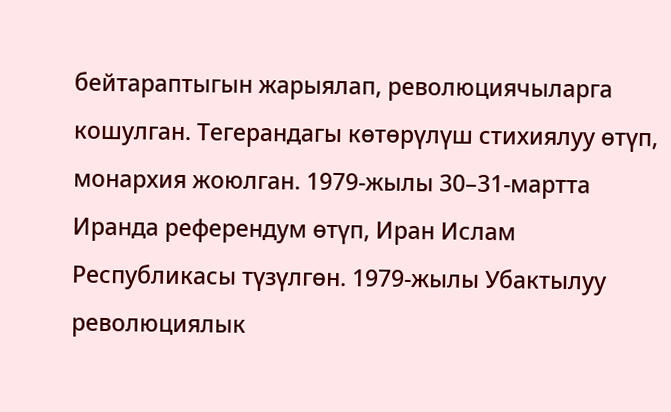бейтараптыгын жарыялап, революциячыларга кошулган. Тегерандагы көтөрүлүш стихиялуу өтүп, монархия жоюлган. 1979-жылы 30–31-мартта Иранда референдум өтүп, Иран Ислам Республикасы түзүлгөн. 1979-жылы Убактылуу революциялык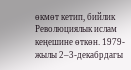өкмөт кетип, бийлик Революциялык ислам кеңешине өткөн. 1979-жылы 2–3-декабрдагы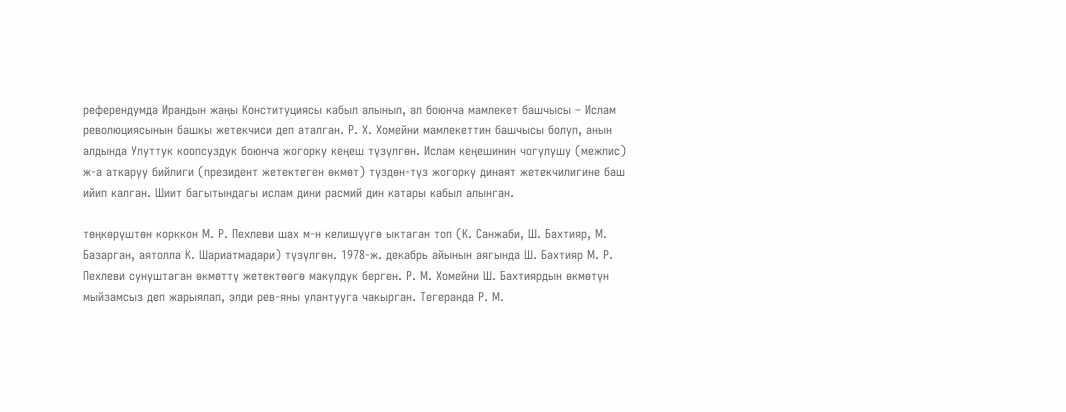референдумда Ирандын жаңы Конституциясы кабыл алынып, ал боюнча мамлекет башчысы – Ислам революциясынын башкы жетекчиси деп аталган. Р. Х. Хомейни мамлекеттин башчысы болуп, анын алдында Улуттук коопсуздук боюнча жогорку кеңеш түзүлгөн. Ислам кеңешинин чогулушу (межлис) ж-а аткаруу бийлиги (президент жетектеген өкмөт) түздөн-түз жогорку динаят жетекчилигине баш ийип калган. Шиит багытындагы ислам дини расмий дин катары кабыл алынган.

төңкөрүштөн корккон М. Р. Пехлеви шах м-н келишүүгө ыктаган топ (К. Санжаби, Ш. Бахтияр, М. Базарган, аятолла К. Шариатмадари) түзүлгөн. 1978-ж. декабрь айынын аягында Ш. Бахтияр М. Р. Пехлеви сунуштаган өкмөттү жетектөөгө макулдук берген. Р. М. Хомейни Ш. Бахтиярдын өкмөтүн мыйзамсыз деп жарыялап, элди рев-яны улантууга чакырган. Тегеранда Р. М.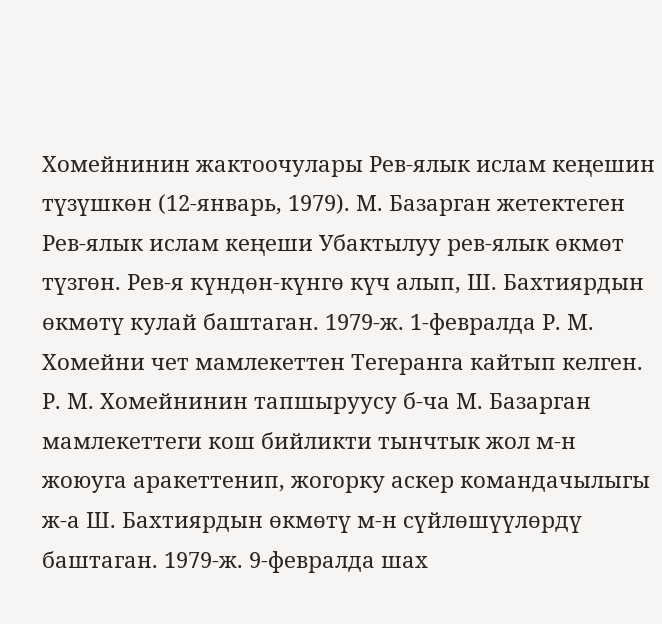Хомейнинин жактоочулары Рев-ялык ислам кеңешин түзүшкөн (12-январь, 1979). М. Базарган жетектеген Рев-ялык ислам кеңеши Убактылуу рев-ялык өкмөт түзгөн. Рев-я күндөн-күнгө күч алып, Ш. Бахтиярдын өкмөтү кулай баштаган. 1979-ж. 1-февралда Р. М. Хомейни чет мамлекеттен Тегеранга кайтып келген. Р. М. Хомейнинин тапшыруусу б-ча М. Базарган мамлекеттеги кош бийликти тынчтык жол м-н жоюуга аракеттенип, жогорку аскер командачылыгы ж-а Ш. Бахтиярдын өкмөтү м-н сүйлөшүүлөрдү баштаган. 1979-ж. 9-февралда шах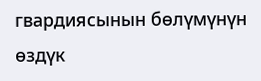гвардиясынын бөлүмүнүн өздүк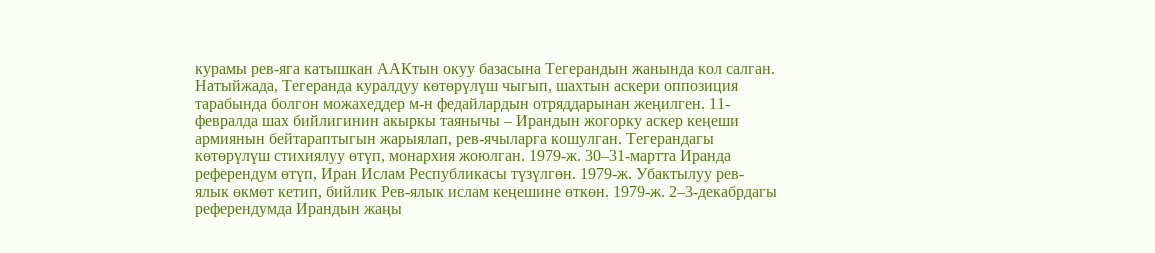курамы рев-яга катышкан ААКтын окуу базасына Тегерандын жанында кол салган. Натыйжада, Тегеранда куралдуу көтөрүлүш чыгып, шахтын аскери оппозиция тарабында болгон можахеддер м-н федайлардын отряддарынан жеңилген. 11- февралда шах бийлигинин акыркы таянычы – Ирандын жогорку аскер кеңеши армиянын бейтараптыгын жарыялап, рев-ячыларга кошулган. Тегерандагы көтөрүлүш стихиялуу өтүп, монархия жоюлган. 1979-ж. 30–31-мартта Иранда референдум өтүп, Иран Ислам Республикасы түзүлгөн. 1979-ж. Убактылуу рев-ялык өкмөт кетип, бийлик Рев-ялык ислам кеңешине өткөн. 1979-ж. 2–3-декабрдагы референдумда Ирандын жаңы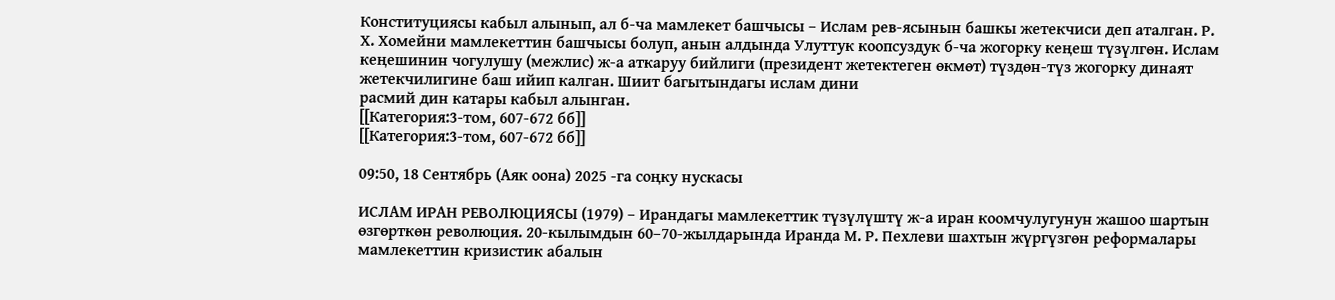Конституциясы кабыл алынып, ал б-ча мамлекет башчысы – Ислам рев-ясынын башкы жетекчиси деп аталган. Р. Х. Хомейни мамлекеттин башчысы болуп, анын алдында Улуттук коопсуздук б-ча жогорку кеңеш түзүлгөн. Ислам кеңешинин чогулушу (межлис) ж-а аткаруу бийлиги (президент жетектеген өкмөт) түздөн-түз жогорку динаят жетекчилигине баш ийип калган. Шиит багытындагы ислам дини
расмий дин катары кабыл алынган.
[[Категория:3-том, 607-672 бб]]
[[Категория:3-том, 607-672 бб]]

09:50, 18 Сентябрь (Аяк оона) 2025 -га соңку нускасы

ИСЛАМ ИРАН РЕВОЛЮЦИЯСЫ (1979) – Ирандагы мамлекеттик түзүлүштү ж-а иран коомчулугунун жашоо шартын өзгөрткөн революция. 20-кылымдын 60–70-жылдарында Иранда М. Р. Пехлеви шахтын жүргүзгөн реформалары мамлекеттин кризистик абалын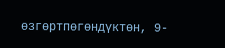өзгөртпөгөндүктөн, 9-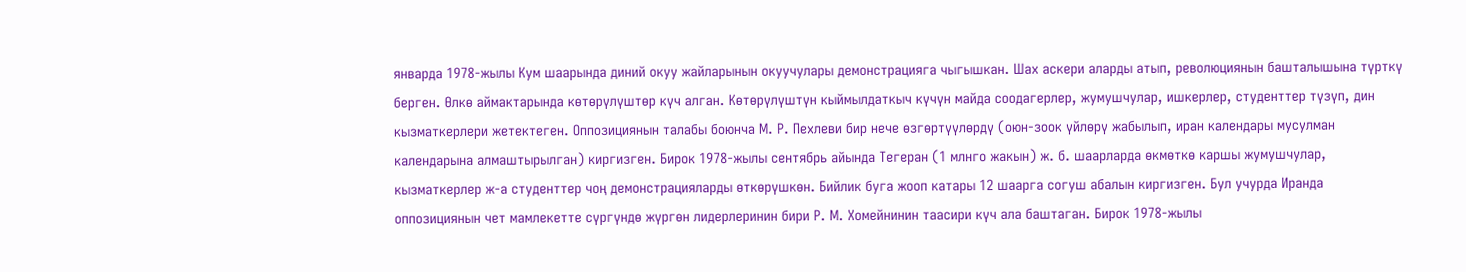январда 1978-жылы Кум шаарында диний окуу жайларынын окуучулары демонстрацияга чыгышкан. Шах аскери аларды атып, революциянын башталышына түрткү берген. Өлкө аймактарында көтөрүлүштөр күч алган. Көтөрүлүштүн кыймылдаткыч күчүн майда соодагерлер, жумушчулар, ишкерлер, студенттер түзүп, дин кызматкерлери жетектеген. Оппозициянын талабы боюнча М. Р. Пехлеви бир нече өзгөртүүлөрдү (оюн-зоок үйлөрү жабылып, иран календары мусулман календарына алмаштырылган) киргизген. Бирок 1978-жылы сентябрь айында Тегеран (1 млнго жакын) ж. б. шаарларда өкмөткө каршы жумушчулар, кызматкерлер ж-а студенттер чоң демонстрацияларды өткөрүшкөн. Бийлик буга жооп катары 12 шаарга согуш абалын киргизген. Бул учурда Иранда оппозициянын чет мамлекетте сүргүндө жүргөн лидерлеринин бири Р. М. Хомейнинин таасири күч ала баштаган. Бирок 1978-жылы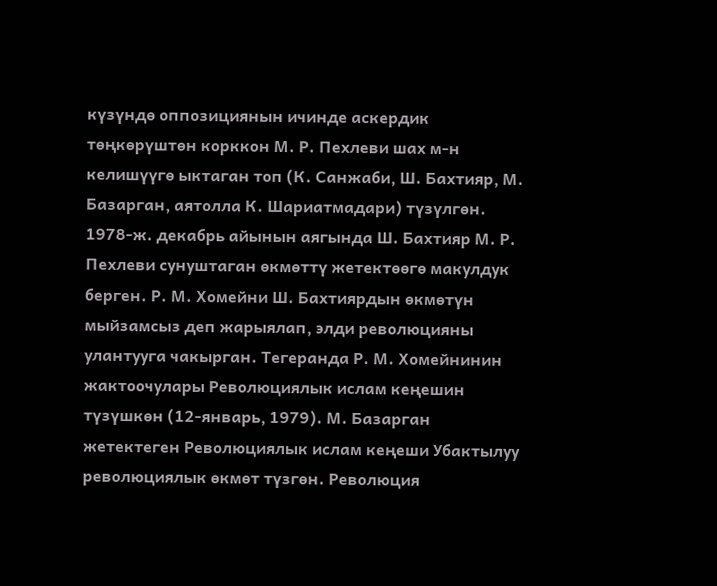күзүндө оппозициянын ичинде аскердик төңкөрүштөн корккон М. Р. Пехлеви шах м-н келишүүгө ыктаган топ (К. Санжаби, Ш. Бахтияр, М. Базарган, аятолла К. Шариатмадари) түзүлгөн. 1978-ж. декабрь айынын аягында Ш. Бахтияр М. Р. Пехлеви сунуштаган өкмөттү жетектөөгө макулдук берген. Р. М. Хомейни Ш. Бахтиярдын өкмөтүн мыйзамсыз деп жарыялап, элди революцияны улантууга чакырган. Тегеранда Р. М. Хомейнинин жактоочулары Революциялык ислам кеңешин түзүшкөн (12-январь, 1979). М. Базарган жетектеген Революциялык ислам кеңеши Убактылуу революциялык өкмөт түзгөн. Революция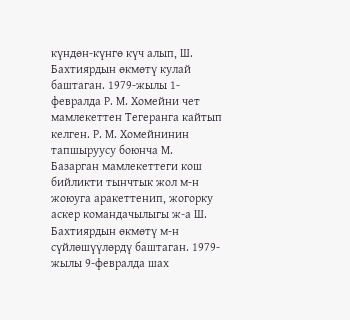күндөн-күнгө күч алып, Ш. Бахтиярдын өкмөтү кулай баштаган. 1979-жылы 1-февралда Р. М. Хомейни чет мамлекеттен Тегеранга кайтып келген. Р. М. Хомейнинин тапшыруусу боюнча М. Базарган мамлекеттеги кош бийликти тынчтык жол м-н жоюуга аракеттенип, жогорку аскер командачылыгы ж-а Ш. Бахтиярдын өкмөтү м-н сүйлөшүүлөрдү баштаган. 1979-жылы 9-февралда шах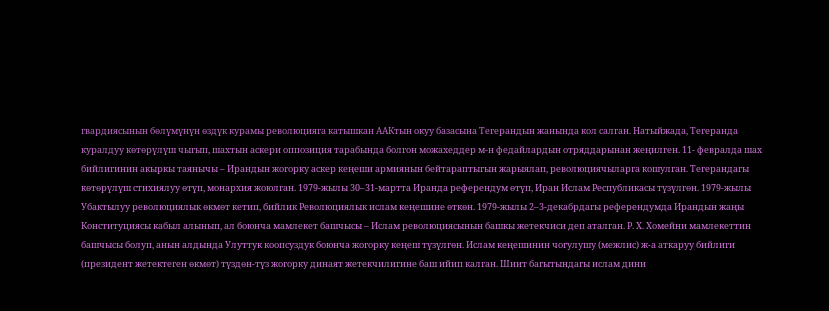гвардиясынын бөлүмүнүн өздүк курамы революцияга катышкан ААКтын окуу базасына Тегерандын жанында кол салган. Натыйжада, Тегеранда куралдуу көтөрүлүш чыгып, шахтын аскери оппозиция тарабында болгон можахеддер м-н федайлардын отряддарынан жеңилген. 11- февралда шах бийлигинин акыркы таянычы – Ирандын жогорку аскер кеңеши армиянын бейтараптыгын жарыялап, революциячыларга кошулган. Тегерандагы көтөрүлүш стихиялуу өтүп, монархия жоюлган. 1979-жылы 30–31-мартта Иранда референдум өтүп, Иран Ислам Республикасы түзүлгөн. 1979-жылы Убактылуу революциялык өкмөт кетип, бийлик Революциялык ислам кеңешине өткөн. 1979-жылы 2–3-декабрдагы референдумда Ирандын жаңы Конституциясы кабыл алынып, ал боюнча мамлекет башчысы – Ислам революциясынын башкы жетекчиси деп аталган. Р. Х. Хомейни мамлекеттин башчысы болуп, анын алдында Улуттук коопсуздук боюнча жогорку кеңеш түзүлгөн. Ислам кеңешинин чогулушу (межлис) ж-а аткаруу бийлиги (президент жетектеген өкмөт) түздөн-түз жогорку динаят жетекчилигине баш ийип калган. Шиит багытындагы ислам дини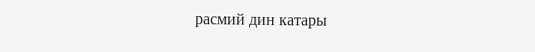расмий дин катары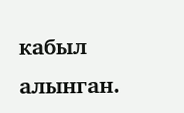кабыл алынган.